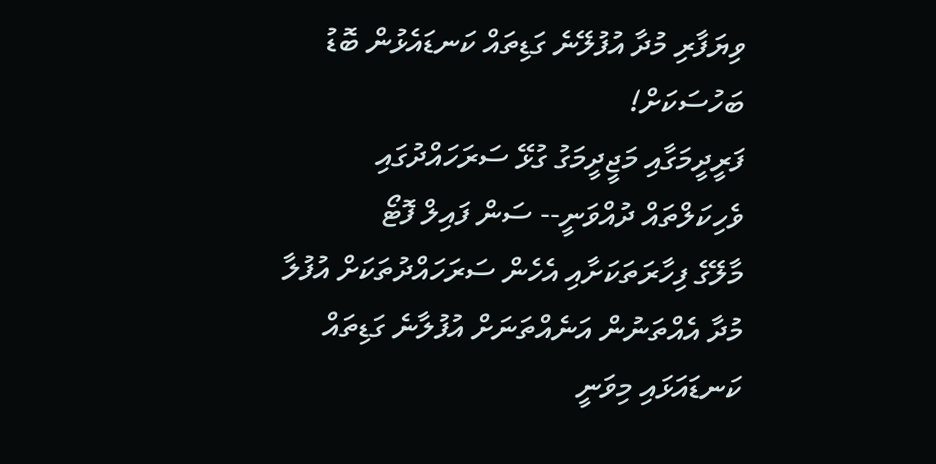ވިޔަފާރި މުދާ އުފުލޭނެ ގަޑިތައް ކަނޑައެޅުން ބޮޑު ބަހުސަކަށް!
ފަރީދީމަގާއި މަޖީދީމަގު ގުޅޭ ސަރަހައްދުގައި ވެހިކަލްތައް ދުއްވަނީ-- ސަން ފައިލް ފޮޓޯ
މާލޭގެ ފިހާރަތަކަށާއި އެހެން ސަރަހައްދުތަކަށް އުފުލާ މުދާ އެއްތަނުން އަނެއްތަނަށް އުފުލާނެ ގަޑިތައް ކަނޑައަޅައި މިވަނީ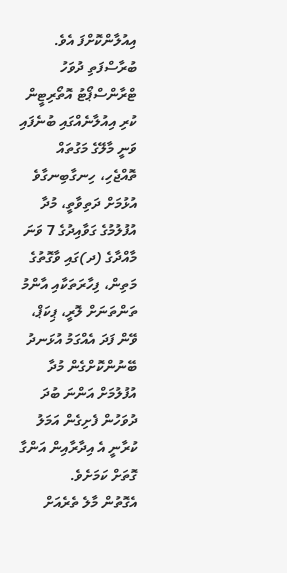އިއުލާންކޮށްފަ އެވެ. ބުރާސްފަތި ދުވަހު ޓްރާންސްޕޯޓު އޮތޯރިޓީން ކުރި އިއުލާނެއްގައި ބުނެފައި ވަނީ މާލޭގެ މަގުތައް ތޮއްޖެހި، ހިނގާބިނގާވެ އުޅުމަށް ދަތިވާތީ، މުދާ އުފުލުމުގެ ގަވާއިދުގެ 7 ވަނަ މާއްދާގެ (ދ)ގައި ވާގޮތުގެ މަތިން، ފިހާރަތަކާއި އާންމު ތަންތަނަށް ލޮރީ، ޕިކަޕް، ވޭން ފަދަ އެއްގަމު އުޅަނދު ބޭނުންކޮށްގެން މުދާ އުފުލުމަށް އަންނަ ބުދަ ދުވަހުން ފެށިގެން އަމަލު ކުރާނީ އެ އިދާރާއިން އަންގާ ގޮތަށް ކަމަށެވެ.
އެގޮތުން މާލެ ތެރެއަށް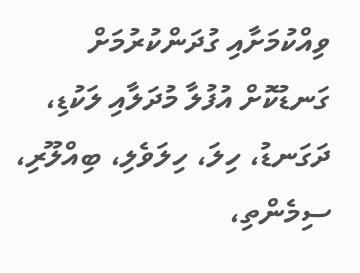ވިއްކުމަށާއި ގުދަންކުރުމަށް ގަނޑުކޮށް އުފުލާ މުދަލާއި ލަކުޑި، ދަގަނޑު، ހިލަ، ހިލަވެލި، ބިއްލޫރި، ސިމެންތި،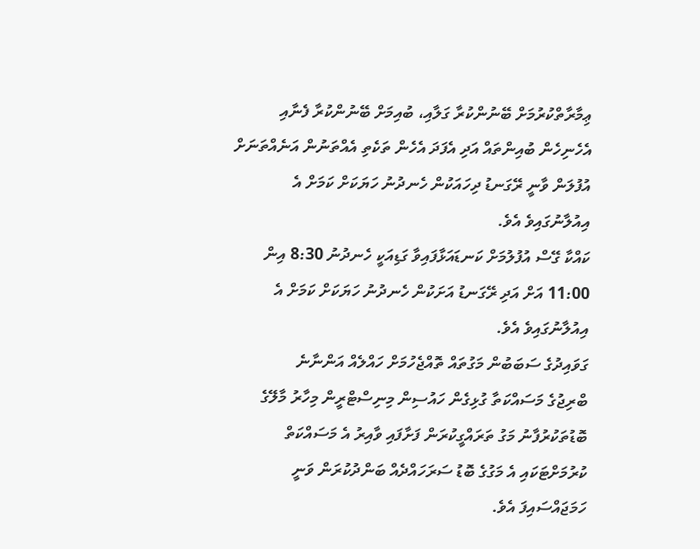ޢިމާރާތްކުރުމަށް ބޭނުންކުރާ ގަލާއި، ބުއިމަށް ބޭނުންކުރާ ފެނާއި އެހެނިހެން ބުއިންތައް އަދި އެފަދަ އެހެން ތަކެތި އެއްތަނުން އަނެއްތަނަށް އުފުލަން ވާނީ ރޭގަނޑު ދިހައަކުން ހެނދުނު ހަޔަކަށް ކަމަށް އެ އިއުލާނުގައިވެ އެވެ.
ކައްކާ ގޭސް އުފުލުމަށް ކަނޑައަޅާފައިވާ ގަޑިއަކީ ހެނދުނު 8:30 އިން 11:00 އަށް އަދި ރޭގަނޑު އަށަކުން ހެނދުނު ހަޔަކަށް ކަމަށް އެ އިއުލާނުގައިވެ އެވެ.
ގަވައިދުގެ ސަބަބުން މަގުތައް ތޮއްޖެހުމަށް ހައްލެއް އަންނާނެ
ބްރިޖުގެ މަސައްކަތާ ގުޅިގެން ހައުސިން މިނިސްޓްރީން މިހާރު މާލޭގެ ބޮޑުތަކުރުފާނު މަގު ތަރައްގީކުރަން ފަށާފައި ވާއިރު އެ މަސައްކަތް ކުރުމަށްޓަކައި އެ މަގުގެ ބޮޑު ސަރަހައްދެއް ބަންދުކުރަން ވަނީ ހަމަޖައްސައިފަ އެވެ.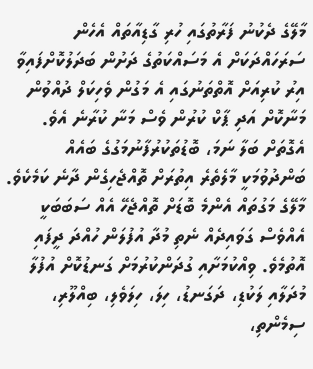މާލޭގެ ދެކުނު ފަރާތުގައި ހުރި ގާޑިއާތައް އެހެން ސަރަހައްދަކަށް އެ މަސައްކަތުގެ ދަށުން ބަދަލުކޮށްފައިވާ އިރު ކުރިއަށް އޮތްތަނުގައި އެ މަގުން ވެހިކަލް ދުއްވުން މަނާކޮށް އަދި ޕާކް ކުރުން ވެސް މަނާ ކުރާނެ އެވެ. އެގޮތަށް ބަލާ ނަމަ، ބޮޑުތަކުރުފާނުމަގުގެ ބައެއް ބަންދުވުމަކީ މާލެތެރެ އިތުރަށް ތޮއްޖެހިގެން ދާނެ ކަމެކެވެ.
މާލޭގެ މަގުތައް އެންމެ ބޮޑަށް ތޮއްޖެހޭ އެއް ސަބަބަކީ އެއްވެސް ގަވައިދެއް ނެތި މުދާ އުފުލަން ހުއްދަ ދީފައި އޮތުމެވެ. ވިއްކުމަށާއި ގުދަންކުރުމަށް ގަނޑުކޮށް އުފުލާ މުދަލާއި ލަކުޑި، ދަގަނޑު، ހިލަ، ހިލަވެލި، ބިއްލޫރި، ސިމެންތި،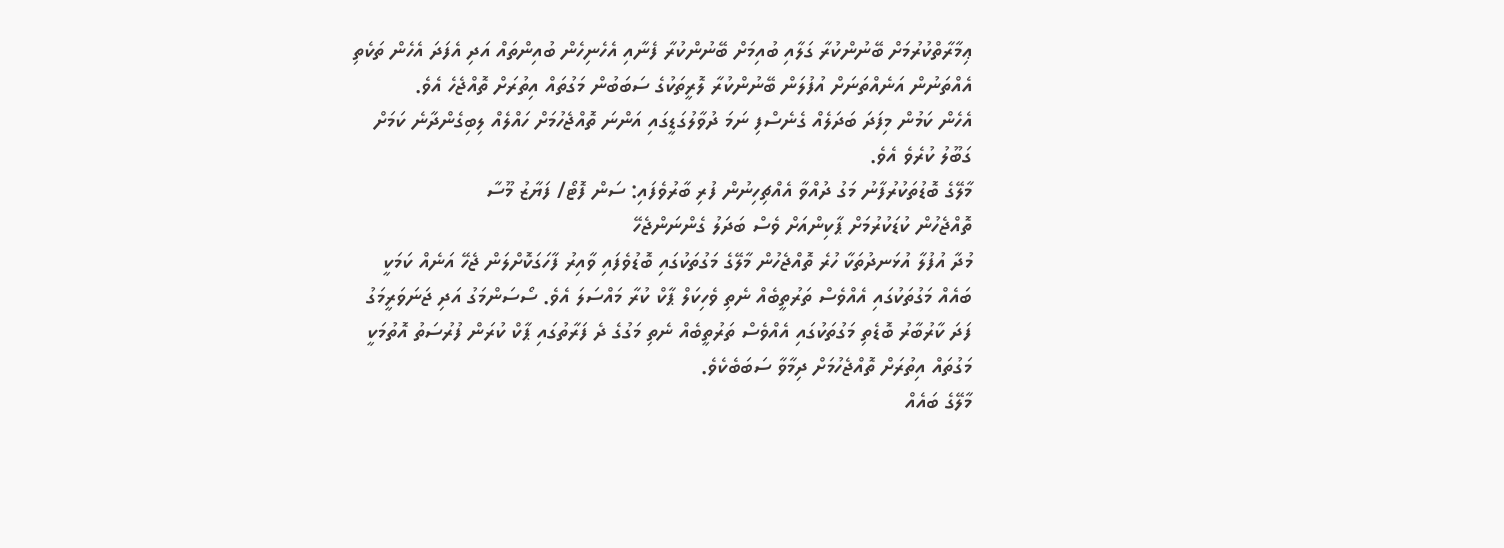ޢިމާރާތްކުރުމަށް ބޭނުންކުރާ ގަލާއި ބުއިމަށް ބޭނުންކުރާ ފެނާއި އެހެނިހެން ބުއިންތައް އަދި އެފަދަ އެހެން ތަކެތި އެއްތަނުން އަނެއްތަނަށް އުފުލަން ބޭނުންކުރާ ލޮރީތަކުގެ ސަބަބުން މަގުތައް އިތުރަށް ތޮއްޖެހެ އެވެ.
އެހެން ކަމުން މިފަދަ ބަދަލެއް ގެނެސްފި ނަމަ ދުވާލުގަޑީގައި އަންނަ ތޮއްޖެހުމަށް ހައްލެއް ލިބިގެންދާނެ ކަމަށް ގަބޫލު ކުރެވެ އެވެ.
މާލޭގެ ބޮޑުތަކުރުފާނު މަގު ދުއްވާ އެއްޗިހިނުން ފުރި ބާރުވެފައި: ސަން ފޮޓޯ/ ފަޔާޒު މޫސާ
ތޮއްޖެހުން ކުޑަކުރުމަށް ޕާކިންއަށް ވެސް ބަދަލު ގެންނަންޖެހޭ
މުދާ އުފުލާ އުޅަނދުތަކާ ހުރެ ތޮއްޖެހުން މާލޭގެ މަގުތަކުގައި ބޮޑުވެފައި ވާއިރު ފާހަގަކޮށްލަން ޖެހޭ އަނެއް ކަމަކީ ބައެއް މަގުތަކުގައި އެއްވެސް ތަރުތީބެއް ނެތި ވެހިކަލް ޕާކް ކުރާ މައްސަލަ އެވެ. ސޯސަންމަގު އަދި ޖަނަވަރީމަގު ފަދަ ކާރުބާރު ބޮޑެތި މަގުތަކުގައި އެއްވެސް ތަރުތީބެއް ނެތި މަގުގެ ދެ ފަރާތުގައި ޕާކް ކުރަން ފުރުސަތު އޮތުމަކީ މަގުތައް އިތުރަށް ތޮއްޖެހުމަށް ދިމާވާ ސަބަބެކެވެ.
މާލޭގެ ބައެއް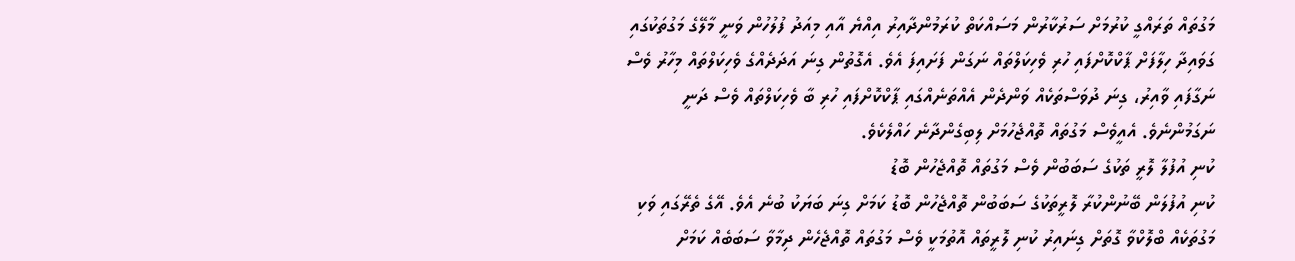މަގުތައް ތަރައްގީ ކުރުމަށް ސަރުކާރުން މަސައްކަތް ކުރަމުންދާއިރު އިއްޔެ އާއި މިއަދު ފުލުހުން ވަނީ މާލޭގެ މަގުތަކުގައި ގަވައިދާ ހިލާފަށް ޕާކްކޮށްފައި ހުރި ވެހިކަލްތައް ނަގަން ފަށައިފަ އެވެ. އެގޮތުން ގިނަ އަދަދެއްގެ ވެހިކަލްތައް މިހާރު ވެސް ނަގާފައި ވާއިރު، ގިނަ ދުވަސްތަކެއް ވަންދެން އެއްތަނެއްގައި ޕާކްކޮށްފައި ހުރި ބާ ވެހިކަލްތައް ވެސް ދަނީ ނަގަމުންނެވެ. އެއީވެސް މަގުތައް ތޮއްޖެހުމަށް ލިބިގެންދާނެ ހައްލެކެވެ.
ކުނި އުފުލާ ލޮރީ ތަކުގެ ސަބަބުން ވެސް މަގުތައް ތޮއްޖެހުން ބޮޑު
ކުނި އުފުލަން ބޭނުންކުރާ ލޮރީތަކުގެ ސަބަބުން ތޮއްޖެހުން ބޮޑު ކަމަށް ގިނަ ބަޔަކު ބުނެ އެވެ. އޭގެ ތެރޭގައި ވަކި މަގުތަކެއް ބްލޮކްވާ ގޮތަށް ގިނައިރު ކުނި ލޮރީތައް އޮތުމަކީ ވެސް މަގުތައް ތޮއްޖެހެން ދިމާވާ ސަބަބެއް ކަމަށް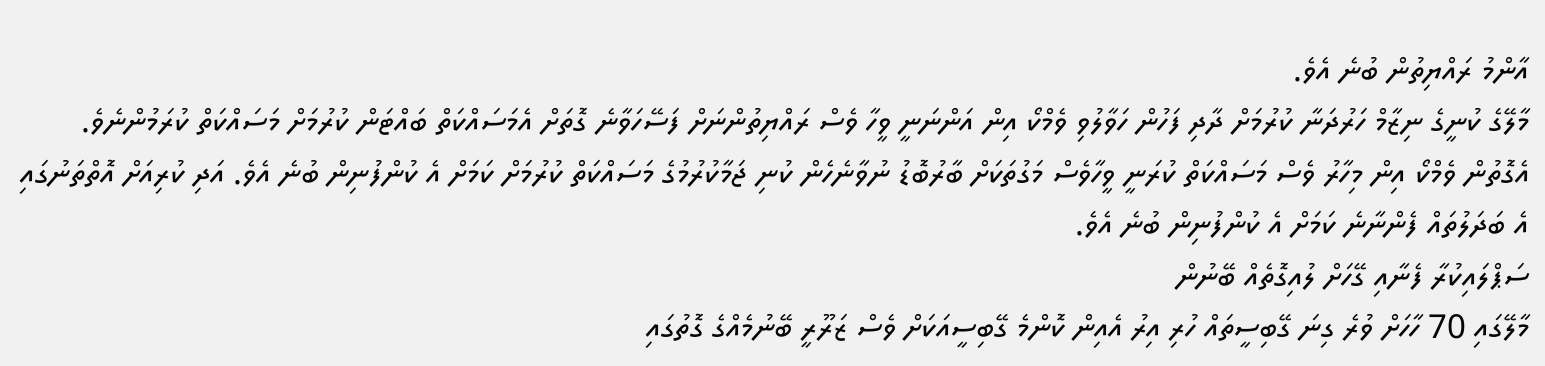އާންމު ރައްޔިތުން ބުނެ އެވެ.
މާލޭގެ ކުނީގެ ނިޒާމް ހަރުދަނާ ކުރުމަށް ދާދި ފަހުން ހަވާލުވި ވެމްކޯ އިން އަންނަނީ ވީހާ ވެސް ރައްޔިތުންނަށް ފަސޭހަވާނެ ގޮތަށް އެމަސައްކަތް ބައްޓަން ކުރުމަށް މަސައްކަތް ކުރަމުންނެވެ. އެގޮތުން ވެމްކޯ އިން މިހާރު ވެސް މަސައްކަތް ކުރަނީ ވީހާވެސް މަގުތަކަށް ބާރުބޮޑު ނުވާނެހެން ކުނި ޖަމާކުރުމުގެ މަސައްކަތް ކުރުމަށް ކަމަށް އެ ކުންފުނިން ބުނެ އެވެ. އަދި ކުރިއަށް އޮތްތަނުގައި އެ ބަދަލުތައް ފެންނާނެ ކަމަށް އެ ކުންފުނިން ބުނެ އެވެ.
ސަޕްލައިކުރާ ފެނާއި ގޭހަށް ލުއިގޮތެއް ބޭނުން
މާލޭގައި 70 ހާހަށް ވުރެ ގިނަ ގޭބިސީތައް ހުރި އިރު އެއިން ކޮންމެ ގޭބިސީއަކަށް ވެސް ޒަރޫރީ ބޭނުމެއްގެ ގޮތުގައި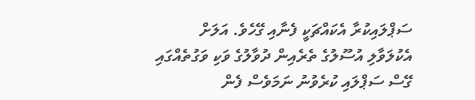ސަޕްލައިކުރާ އެކައްޗަކީ ފެނާއި ގޭހެވެ. އަލަށް އެކުލަވާލި އުސޫލުގެ ތެރެއިން ދުވާލުގެ ވަކި ވަގުތެއްގައި ގޭސް ސަޕްލައި ކުރެވުނު ނަމަވެސް ފެން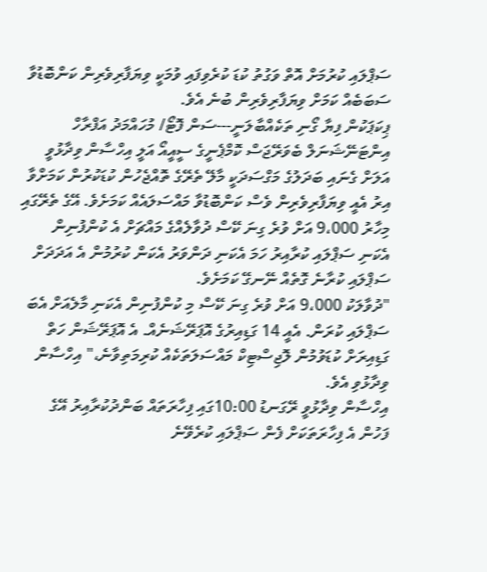ސަޕްލައި ކުރުމަށް އޮތް ވަގުތު ކުޑަ ކުރެވިފައި ވުމަކީ ވިޔަފާރިވެރިން ކަންބޮޑުވާ ސަބަބެއް ކަމަށް ވިޔަފާރިވެރިން ބުނެ އެވެ.
ޕިކަޕަކުން ފިޔާ ގޯނި ތަކެއްބާލަނީ---ސަން ފޮޓޯ/ މުހައްމަދު އަފްރާހް
އިންޓަނޭޝަނަލް ބެވަރޭޖަސް ކޮމްޕެނީގެ ސީއީއޯ އަލީ އިހްސާން ވިދާޅުވީ އަލަށް ގެނައި ބަދަލުގެ މަގްސަދަކީ މާލޭ ތެރޭގެ ތޮއްޖެހުން ކުޑަކުރުން ކަމަށްވާ އިރު އެއީ ވިޔަފާރިވެރިން ވެސް ކަންބޮޑުވާ މައްސަލައެއް ކަމަށެވެ. އޭގެ ތެރޭގައި މިހާރު 9،000 އަށް ވުރެ ގިނަ ކޭސް ދުވާލެއްގެ މައްޗަށް އެ ކުންފުނިން އެކަނި ސަޕްލައި ކުރާއިރު ހަމަ އެކަނި ދަންވަރު އެކަން ކުރުމުން އެ އަދަދަށް ސަޕްލައި ކުރާނެ ގޮތެއް ނޭނގޭ ކަމަށެވެ.
"ދުވާލަކު 9،000 އަށް ވުރެ ގިނަ ކޭސް މި ކުންފުނިން އެކަނި މާލެއަށް އެބަ ސަޕްލައި ކުރަން. އެއީ 14 ގަޑިއިރުގެ އޮޕަރޭޝަނެއް. އެ އޮޕަރޭޝަން ހަތް ގަޑިއިރަށް ކުޑަވުމުން ލޮޖިސްޓިކް މައްސަލަތަކެއް ކުރިމަތިވާނެ،" އިހްސާން ވިދާޅުވި އެވެ.
އިހްސާން ވިދާޅުވީ ރޭގަނޑު 10:00ގައި ފިހާރަތައް ބަންދުކުރާއިރު އޭގެ ފަހުން އެ ފިހާރަތަކަށް ފެން ސަޕްލައި ކުރެވޭނެ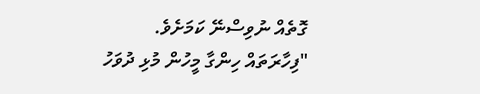ގޮތެއް ނުވިސްނޭ ކަމަށެވެ.
"ފިހާރަތައް ހިންގާ މީހުން މުޅި ދުވަހު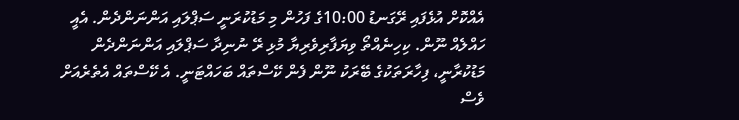އެއްކޮށް އުޅެފައި ރޭގަނޑު 10:00ގެ ފަހުން މި މަޑުކުރަނީ ސަޕްލައި އަންނަންދެން. އެއީ ހައްލެއް ނޫން. ކިހިނެއްތޯ ވިޔަފާރިވެރިޔާ މުޅި ރޭ ނުނިދާ ސަޕްލައި އަންނަންދެން މަޑުކުރާނީ، ފިހާރަތަކުގެ ބޭރަކު ނޫން ފެން ކޭސްތައް ބަހައްޓަނީ. އެ ކޭސްތައް އެތެރެއަށް ވެސް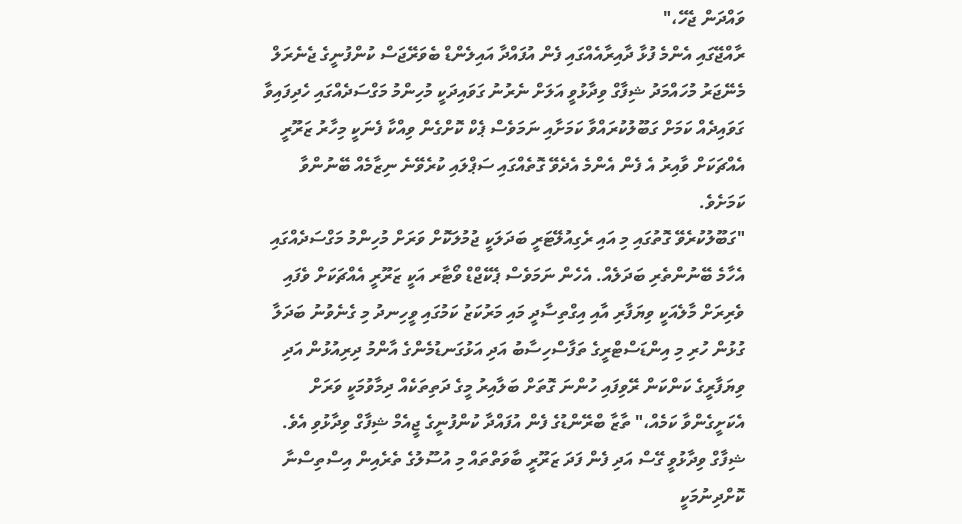ވައްދަން ޖެހޭ،"
ރާއްޖޭގައި އެންމެ ފުޅާ ދާއިރާއެއްގައި ފެން އުފައްދާ އައިލެންޑް ބެވަރޭޖަސް ކުންފުނީގެ ޖެނެރަލް މެނޭޖަރު މުހައްމަދު ޝިފާގް ވިދާޅުވީ އަލަށް ނެރުނު ގަވައިދަކީ މުހިންމު މަގްސަދެއްގައި ހެދިފައިވާ ގަވައިދެއް ކަމަށް ގަބޫލުކުރައްވާ ކަމަށާއި ނަމަވެސް ޕެކް ކޮށްގެން ވިއްކާ ފެނަކީ މިހާރު ޒަރޫރީ އެއްޗަކަށް ވާއިރު އެ ފެން އެންމެ އެދެވޭ ގޮތެއްގައި ސަޕްލައި ކުރެވޭނެ ނިޒާމެއް ބޭނުންވާ ކަމަށެވެ.
"ގަބޫލުކުރެވޭ ގޮތުގައި މި އައި ރެގިއުލޭޓަރީ ބަދަލަކީ ޖުމުލަކޮށް ވަރަށް މުހިންމު މަގްސަދެއްގައި އެހާމެ ބޭނުންތެރި ބަދަލެއް. އެހެން ނަމަވެސް ޕެކޭޖްޑް ވޯޓާރ އަކީ ޒަރޫރީ އެއްޗަކަށް ވެފައި ވެރިރަށް މާލެއަކީ ވިޔަފާރި އާއި އިގްތިސާދީ މައި މަރުކަޒު ކަމުގައި ވީހިނދު މި ގެނެވުނު ބަދަލާ ގުޅުން ހުރި މި އިންޑަސްޓްރީގެ ތަފާސްހިސާބު އަދި އަޅުގަނޑުމެންގެ އާންމު ދިރިއުޅުން އަދި ވިޔަފާރީގެ ކަންކަން ރޭވިފައި ހުންނަ ގޮތަށް ބަލާއިރު މީގެ ދަތިތަކެއް ދިމާވުމަކީ ވަރަށް އެކަށީގެންވާ ކަމެއް،" ތާޒާ ބްރޭންޑުގެ ފެން އުފައްދާ ކުންފުނީގެ ޖީއެމް ޝިފާގް ވިދާޅުވި އެވެ.
ޝިފާގް ވިދާޅުވީ ގޭސް އަދި ފެން ފަދަ ޒަރޫރީ ބާވަތްތައް މި އުސޫލުގެ ތެރެއިން އިސްތިސްނާ ކޮށްދިނުމަކީ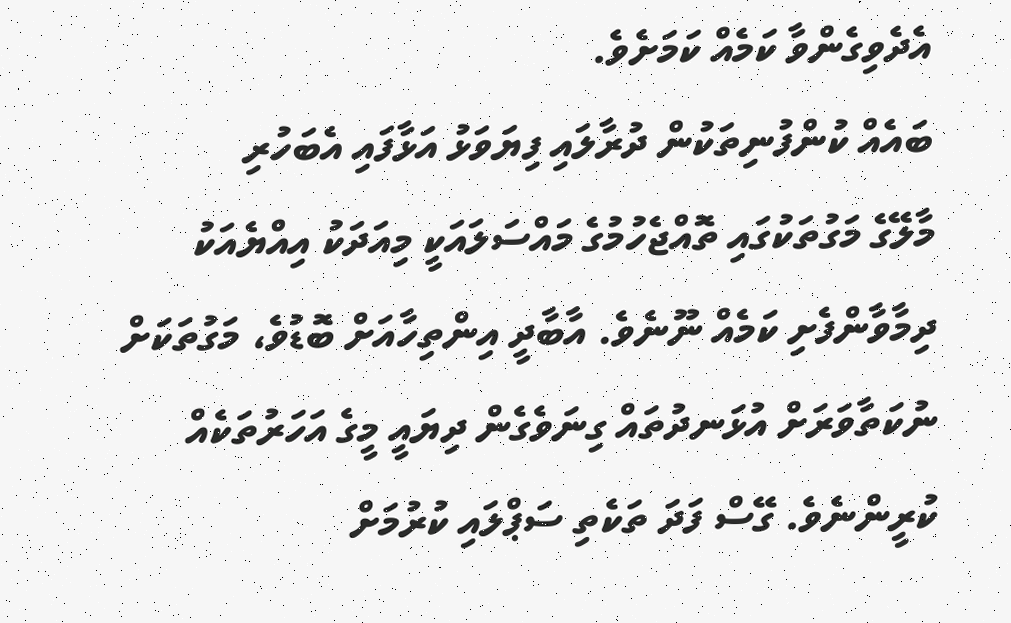އެދެވިގެންވާ ކަމެއް ކަމަށެވެ.
ބައެއް ކުންފުނިތަކުން ދުރާލައި ފިޔަވަޅު އަޅާފައި އެބަހުރި
މާލޭގެ މަގުތަކުގައި ތޮއްޖެހުމުގެ މައްސަލައަކީ މިއަދަކު އިއްޔެއަކު ދިމާވާންފެށި ކަމެއް ނޫނެވެ. އާބާދީ އިންތިހާއަށް ބޮޑުވެ، މަގުތަކަށް ނުކަތާވަރަށް އުޅަނދުތައް ގިނަވެގެން ދިޔައީ މީގެ އަހަރުތަކެއް ކުރީންނެވެ. ގޭސް ފަދަ ތަކެތި ސަޕްލައި ކުރުމަށް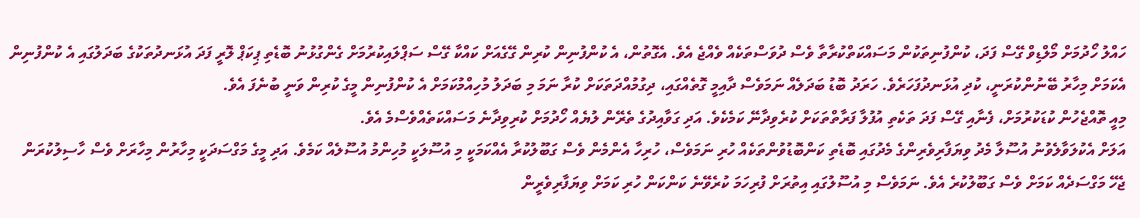ހައްލު ހޯދުމަށް މޯލްޑިވް ގޭސް ފަދަ، ކުންފުނިތަކުން މަސައްކަތްކުރާތާ ވެސް ދުވަސްތަކެއް ވެއްޖެ އެވެ. އެގޮތުން، އެ ކުންފުނިން ކުރިން ގޭގެއަށް ކައްކާ ގޭސް ސަޕްލައިކުރުމަށް ގެންގުޅުނު ބޮޑެތި ޕިކަޕް ލޮރީ ފަދަ އުޅަނދުތަކުގެ ބަދަލުގައި އެ ކުންފުނިން އެކަމަށް މިހާރު ބޭނުންކުރަނީ، ކުދި އުޅަނދުފަހަރެވެ. ހަރަދު ބޮޑު ބަދަލެއް ނަމަވެސް ދާއިމީ ގޮތެއްގައި، ދިގުމުއްދަތަކަށް ކުރާ ނަމަ މި ބަދަލު މުހިއްމުކަމަށް އެ ކުންފުނިން މީގެ ކުރިން ވަނީ ބުނެފަ އެވެ.
މިއީ ތޮއްޖެހުން ކުޑަކުރުމަށް، ފެނާއި ގޭސް ފަދަ ތަކެތި އުފުލާ ފަރާތްތަކަށް ކުރެވިދާނޭ ކަމެކެވެ. އަދި ގަވާއިދުގެ ތެރޭން ލުޔެއް ހޯދުމަށް ކުރިވިދާނެ މަސައްކަތެއްވެސްމެ އެވެ.
އަލަށް އެކުލަވާލެވުނު އުސޫލާ މެދު ވިޔަފާރިވެރިންގެ މެދުގައި ބޮޑެތި ކަންބޮޑުވުންތަކެއް ހުރި ނަމަވެސް، ހުރިހާ އެންމެން ވެސް ގަބޫލުކުރާ އެއްކަމަކީ މި އުސޫލަކީ މުހިންމު އުސޫލެއް ކަމެވެ. އަދި މީގެ މަގްސަދަކީ މިހާރުން މިހާރަށް ވެސް ހާސިލުކުރަން ޖެހޭ މަގްސަދެއް ކަމަށް ވެސް ގަބޫލުކުރެ އެވެ. ނަމަވެސް މި އުސޫލުގައި އިތުރަށް ފުރިހަމަ ކުރެވޭނެ ކަންކަން ހުރި ކަމަށް ވިޔަފާރިވެރީން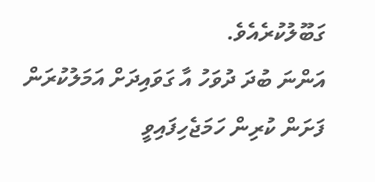ގަބޫލުކުރެއެވެ.
އަންނަ ބުދަ ދުވަހު އާ ގަވައިދަށް އަމަލުކުރަން ފަށަން ކުރިން ހަމަޖެހިފައިވީ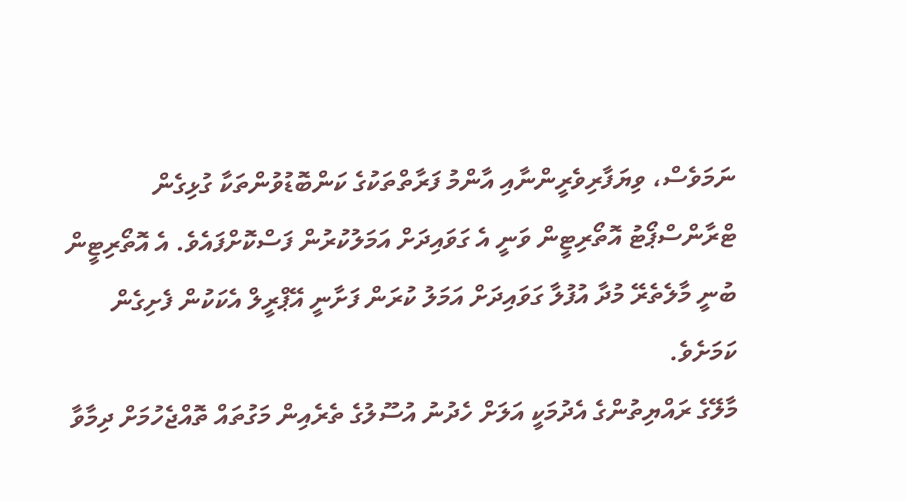ނަމަވެސް، ވިޔަފާރިވެރީންނާއި އާންމު ފަރާތްތަކުގެ ކަންބޮޑުވުންތަކާ ގުޅިގެން ޓްރާންސްޕޯޓު އޮތޯރިޓީން ވަނީ އެ ގަވައިދަށް އަމަލުކުރުން ފަސްކޮށްފައެވެ. އެ އޮތޯރިޓީން ބުނީ މާލެތެރޭ މުދާ އުފުލާ ގަވައިދަށް އަމަލު ކުރަން ފަށާނީ އޭޕްރީލް އެކަކުން ފެށިގެން ކަމަށެވެ.
މާލޭގެ ރައްޔިތުންގެ އެދުމަކީ އަލަށް ހެދުނު އުސޫލުގެ ތެރެއިން މަގުތައް ތޮއްޖެހުމަށް ދިމާވާ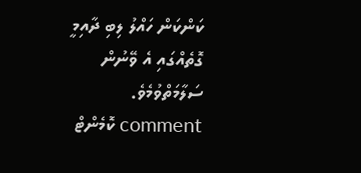ކަންކަން ހައްލު ލިބި ދާއިމީ ގޮތެއްގައި އެ ވޭނުން ސަލާމަތްވުމެވެ.
comment ކޮމެންޓް